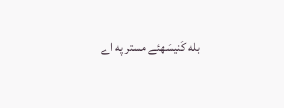بله کَنیسَهئے مستر په اے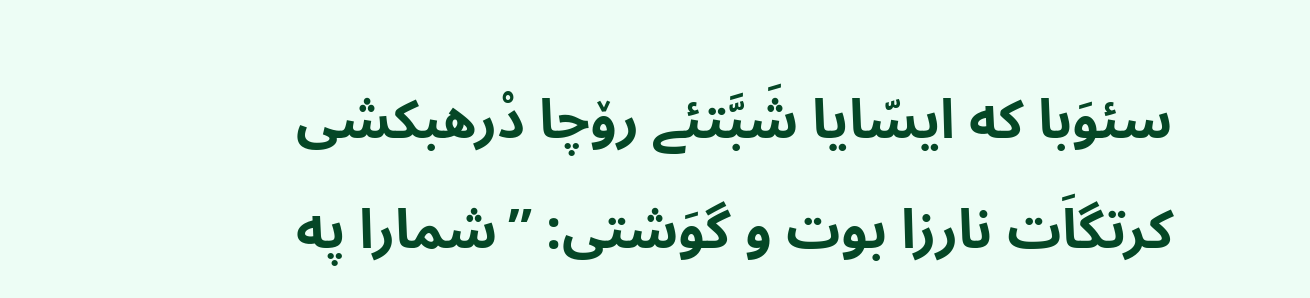سئوَبا که ایسّایا شَبَّتئے رۆچا دْرهبکشی کرتگاَت نارزا بوت و گوَشتی: ”شمارا په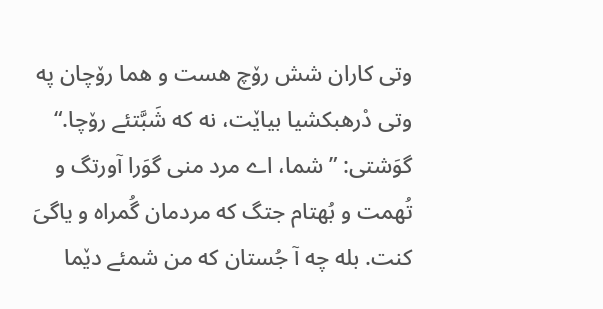وتی کاران شش رۆچ هست و هما رۆچان په وتی دْرهبکشیا بیاێت، نه که شَبَّتئے رۆچا.“
گوَشتی: ”شما، اے مرد منی گوَرا آورتگ و تُهمت و بُهتام جتگ که مردمان گُمراه و یاگیَ کنت. بله چه آ جُستان که من شمئے دێما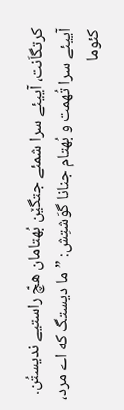کرتگاَنت، آییئے سرا شمئے جتگێن بُهتامان هچّ راستیے ندیستُن.
آییئے سرا تُهمت و بُهتام جنانا گوَشتِش: ”ما دیستگ که اے مرد، کئوما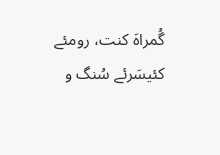گُمراهَ کنت، رومئے کئیسَرئے سُنگ و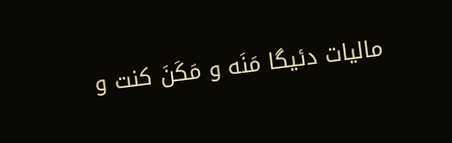مالیات دئیگا مَنَه و مَکَنَ کنت و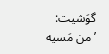گوَشیت: ’من مَسیه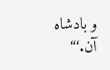و بادشاه آن.‘“